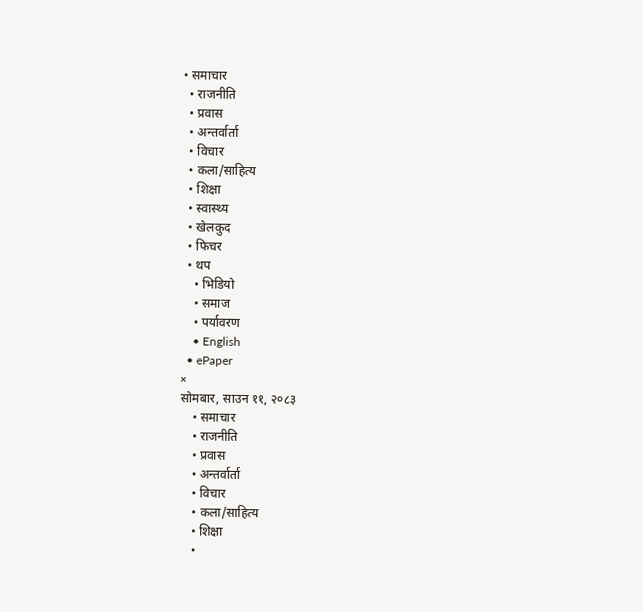• समाचार
  • राजनीति
  • प्रवास
  • अन्तर्वार्ता
  • विचार
  • कला/साहित्य
  • शिक्षा
  • स्वास्थ्य
  • खेलकुद
  • फिचर
  • थप
    • भिडियो
    • समाज
    • पर्यावरण
    • English
  • ePaper
×
सोमबार, साउन ११, २०८३
    • समाचार
    • राजनीति
    • प्रवास
    • अन्तर्वार्ता
    • विचार
    • कला/साहित्य
    • शिक्षा
    •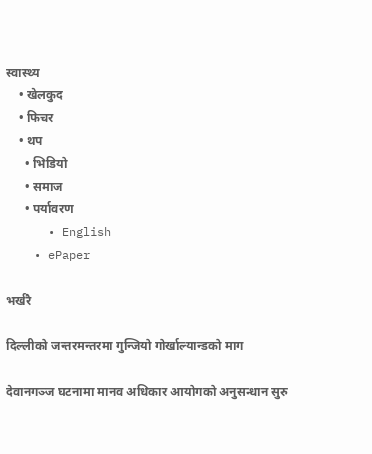स्वास्थ्य
    • खेलकुद
    • फिचर
    • थप
      • भिडियो
      • समाज
      • पर्यावरण
      • English
    • ePaper

भर्खरै

दिल्लीको जन्तरमन्तरमा गुन्जियो गोर्खाल्यान्डको माग

देवानगञ्ज घटनामा मानव अधिकार आयोगको अनुसन्धान सुरु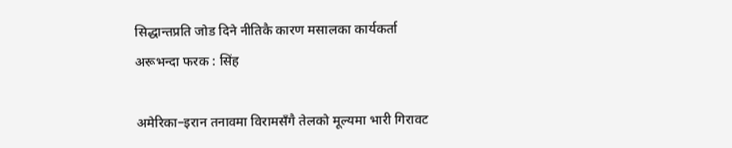सिद्धान्तप्रति जोड दिने नीतिकै कारण मसालका कार्यकर्ता अरूभन्दा फरक : सिंह

अमेरिका–इरान तनावमा विरामसँगै तेलको मूल्यमा भारी गिरावट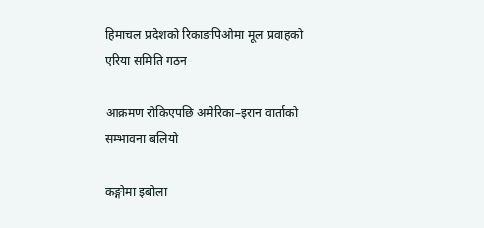हिमाचल प्रदेशको रिकाङपिओमा मूल प्रवाहको एरिया समिति गठन

आक्रमण रोकिएपछि अमेरिका–इरान वार्ताको सम्भावना बलियो

कङ्गोमा इबोला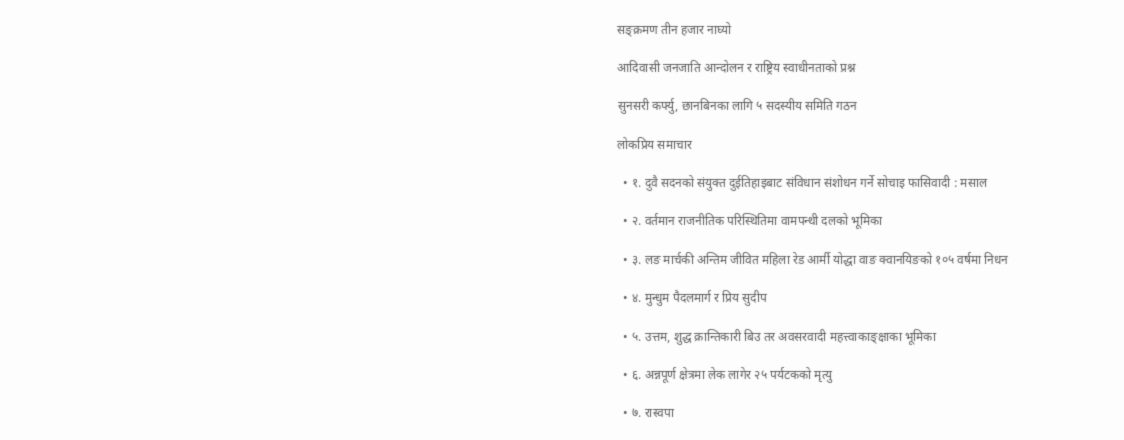सङ्क्रमण तीन हजार नाघ्यो

आदिवासी जनजाति आन्दोलन र राष्ट्रिय स्वाधीनताको प्रश्न

सुनसरी कर्फ्यु, छानबिनका लागि ५ सदस्यीय समिति गठन

लोकप्रिय समाचार

  • १. दुवै सदनको संयुक्त दुईतिहाइबाट संविधान संशोधन गर्ने सोचाइ फासिवादी : मसाल

  • २. वर्तमान राजनीतिक परिस्थितिमा वामपन्थी दलको भूमिका

  • ३. लङ मार्चकी अन्तिम जीवित महिला रेड आर्मी योद्धा वाङ क्वानयिङको १०५ वर्षमा निधन

  • ४. मुन्धुम पैदलमार्ग र प्रिय सुदीप

  • ५. उत्तम, शुद्ध क्रान्तिकारी बिउ तर अवसरवादी महत्त्वाकाङ्क्षाका भूमिका

  • ६. अन्नपूर्ण क्षेत्रमा लेक लागेर २५ पर्यटकको मृत्यु

  • ७. रास्वपा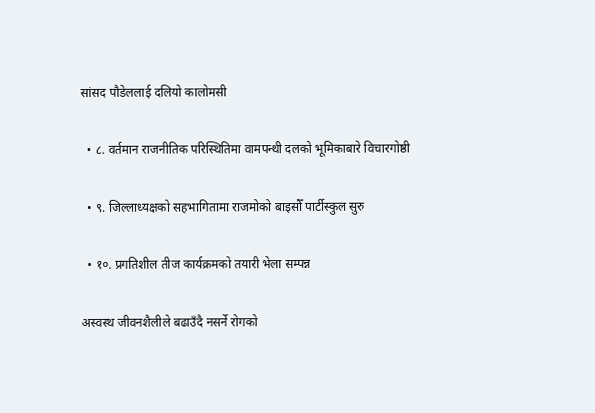सांसद पौडेललाई दलियो कालोमसी

  • ८. वर्तमान राजनीतिक परिस्थितिमा वामपन्थी दलको भूमिकाबारे विचारगोष्ठी

  • ९. जिल्लाध्यक्षको सहभागितामा राजमोको बाइसौँ पार्टीस्कुल सुरु

  • १०. प्रगतिशील तीज कार्यक्रमको तयारी भेला सम्पन्न

अस्वस्थ जीवनशैलीले बढाउँदै नसर्ने रोगको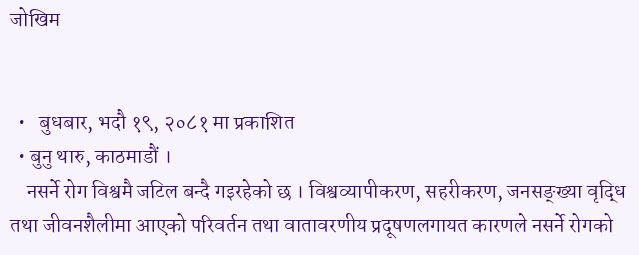जोखिम


  •   बुधबार, भदौ १९, २०८१ मा प्रकाशित
  • बुनु थारु, काठमाडौं ।
    नसर्ने रोग विश्वमै जटिल बन्दै गइरहेको छ । विश्वव्यापीकरण, सहरीकरण, जनसङ्ख्या वृद्धि तथा जीवनशैलीमा आएको परिवर्तन तथा वातावरणीय प्रदूषणलगायत कारणले नसर्ने रोगको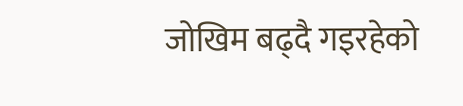जोखिम बढ्दै गइरहेको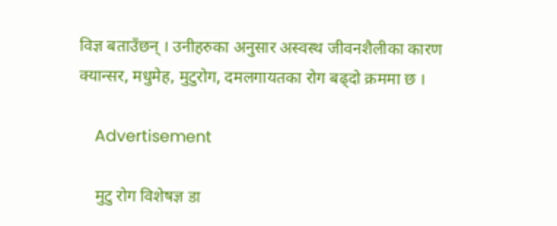विज्ञ बताउँछन् । उनीहरुका अनुसार अस्वस्थ जीवनशैलीका कारण क्यान्सर, मधुमेह, मुटुरोग, दमलगायतका रोग बढ्दो क्रममा छ ।

    Advertisement

    मुटु रोग विशेषज्ञ डा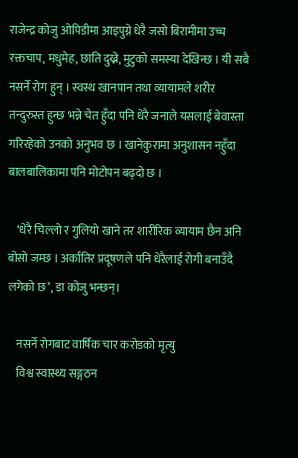राजेन्द्र कोजु ओपिडीमा आइपुग्ने धेरै जसो बिरामीमा उच्च रक्तचाप, मधुमेह, छाति दुख्ने, मुटुको समस्या देखिन्छ । यी सबै नसर्ने रोग हुन् । स्वस्थ खानपान तथा व्यायामले शरीर तन्दुरुस्त हुन्छ भन्ने चेत हुँदा पनि धेरै जनाले यसलाई बेवास्ता गरिरहेको उनको अनुभव छ । खानेकुरामा अनुशासन नहुँदा बालबालिकामा पनि मोटोपन बढ्दो छ ।

    ‘धेरै चिल्लो र गुलियो खाने तर शारीरिक व्यायाम छैन अनि बोसो जम्छ । अर्कातिर प्रदूषणले पनि धेरैलाई रोगी बनाउँदै लगेको छ’, डा कोजु भन्छन्।

    नसर्ने रोगबाट वार्षिक चार करोडको मृत्यु
    विश्व स्वास्थ्य सङ्गठन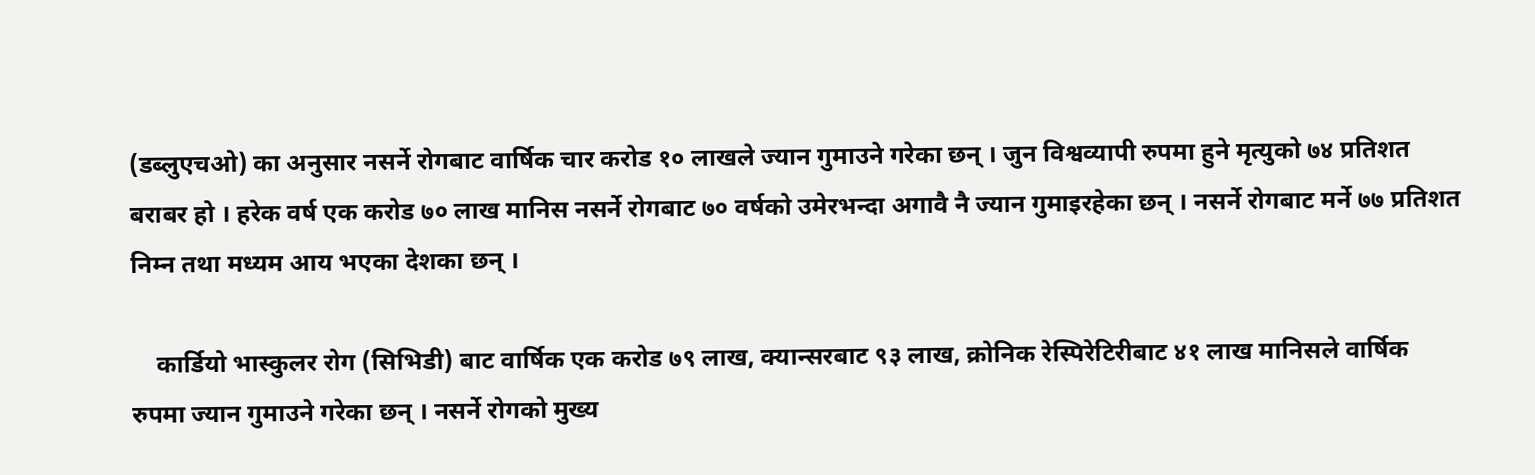(डब्लुएचओ) का अनुसार नसर्ने रोगबाट वार्षिक चार करोड १० लाखले ज्यान गुमाउने गरेका छन् । जुन विश्वव्यापी रुपमा हुने मृत्युको ७४ प्रतिशत बराबर हो । हरेक वर्ष एक करोड ७० लाख मानिस नसर्ने रोगबाट ७० वर्षको उमेरभन्दा अगावै नै ज्यान गुमाइरहेका छन् । नसर्ने रोगबाट मर्ने ७७ प्रतिशत निम्न तथा मध्यम आय भएका देशका छन् ।

    कार्डियो भास्कुलर रोग (सिभिडी) बाट वार्षिक एक करोड ७९ लाख, क्यान्सरबाट ९३ लाख, क्रोनिक रेस्पिरेटिरीबाट ४१ लाख मानिसले वार्षिक रुपमा ज्यान गुमाउने गरेका छन् । नसर्ने रोगको मुख्य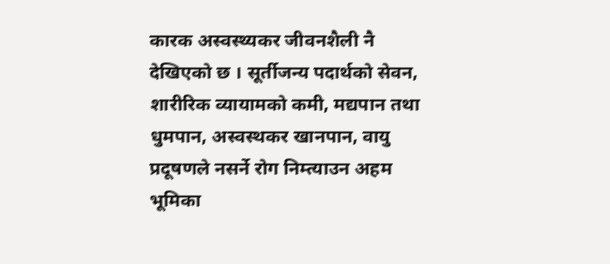कारक अस्वस्थ्यकर जीवनशैली नै देखिएको छ । सूर्तीजन्य पदार्थको सेवन, शारीरिक व्यायामको कमी, मद्यपान तथा धुमपान, अस्वस्थकर खानपान, वायु प्रदूषणले नसर्ने रोग निम्त्याउन अहम भूमिका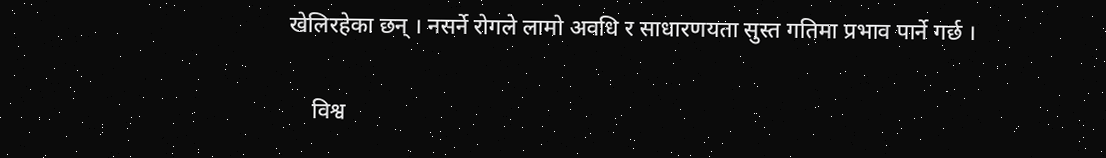खेलिरहेका छन् । नसर्ने रोगले लामो अवधि र साधारणयता सुस्त गतिमा प्रभाव पार्ने गर्छ ।

    विश्व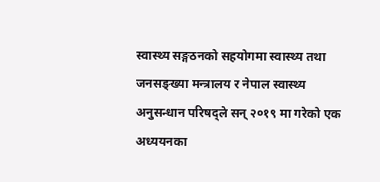स्वास्थ्य सङ्गठनको सहयोगमा स्वास्थ्य तथा जनसङ्ख्या मन्त्रालय र नेपाल स्वास्थ्य अनुसन्धान परिषद्ले सन् २०१९ मा गरेको एक अध्ययनका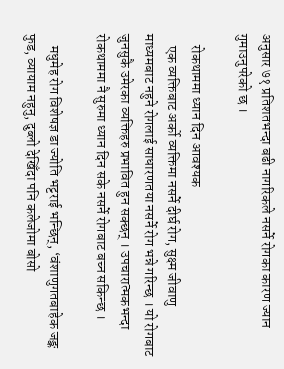अनुसार ७१ प्रतिशतभन्दा बढी नागरिकले नसर्ने रोगका कारण ज्यान गुमाउनुपरेको छ ।

    रोकथाममा ध्यान दिन आवश्यक
    एक व्यक्तिबाट अर्को व्यक्तिमा नसर्ने दीर्घ रोग, सुक्ष्म जीवाणु माध्यमबाट नहुने रोगलाई साधारणतया नसर्ने रोग भन्ने गरिन्छ । यो रोगबाट जुनसुकै उमेरका व्यक्तिहरु प्रभावित हुन सक्छन् । उपचारात्मकभन्दा रोकथाममा नै सुरुमा ध्यान दिन सके नसर्ने रोगबाट बच्न सकिन्छ ।

    मधुमेह रोग विशेषज्ञ डा ज्योति भट्टराई भन्छिन्, ‘वंशाणुगतबाहेक जङ्क फुड, व्यायाम नहुनु, दुब्लो देखिँदा पनि कलेजोमा बोसो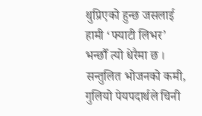थुप्रिएको हुन्छ जसलाई हामी ‘फ्याटी लिभर’ भन्छौँ त्यो धेरैमा छ । सन्तुलित भोजनको कमी, गुलियो पेयपदार्थले चिनी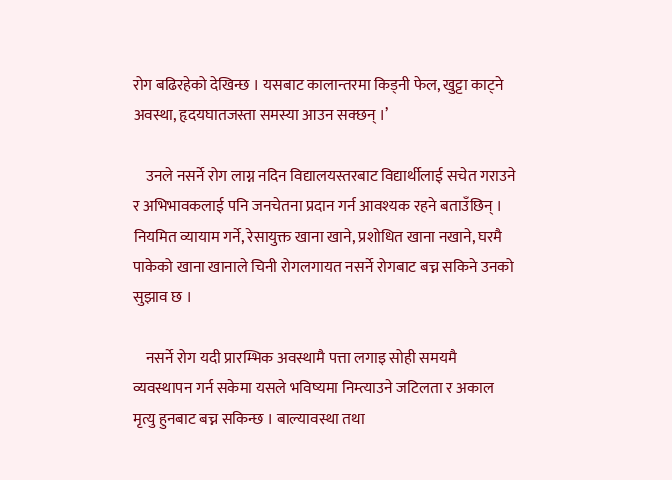रोग बढिरहेको देखिन्छ । यसबाट कालान्तरमा किड्नी फेल, खुट्टा काट्ने अवस्था, हृदयघातजस्ता समस्या आउन सक्छन् ।’

    उनले नसर्ने रोग लाग्न नदिन विद्यालयस्तरबाट विद्यार्थीलाई सचेत गराउने र अभिभावकलाई पनि जनचेतना प्रदान गर्न आवश्यक रहने बताउँछिन् । नियमित व्यायाम गर्ने, रेसायुक्त खाना खाने, प्रशोधित खाना नखाने, घरमै पाकेको खाना खानाले चिनी रोगलगायत नसर्ने रोगबाट बच्न सकिने उनको सुझाव छ ।

    नसर्ने रोग यदी प्रारम्भिक अवस्थामै पत्ता लगाइ सोही समयमै व्यवस्थापन गर्न सकेमा यसले भविष्यमा निम्त्याउने जटिलता र अकाल मृत्यु हुनबाट बच्न सकिन्छ । बाल्यावस्था तथा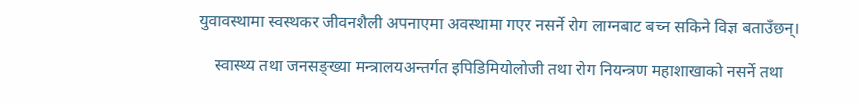युवावस्थामा स्वस्थकर जीवनशैली अपनाएमा अवस्थामा गएर नसर्ने रोग लाग्नबाट बच्न सकिने विज्ञ बताउँछन्।

    स्वास्थ्य तथा जनसङ्ख्या मन्त्रालयअन्तर्गत इपिडिमियोलोजी तथा रोग नियन्त्रण महाशाखाको नसर्ने तथा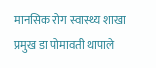मानसिक रोग स्वास्थ्य शाखा प्रमुख डा पोमावती थापाले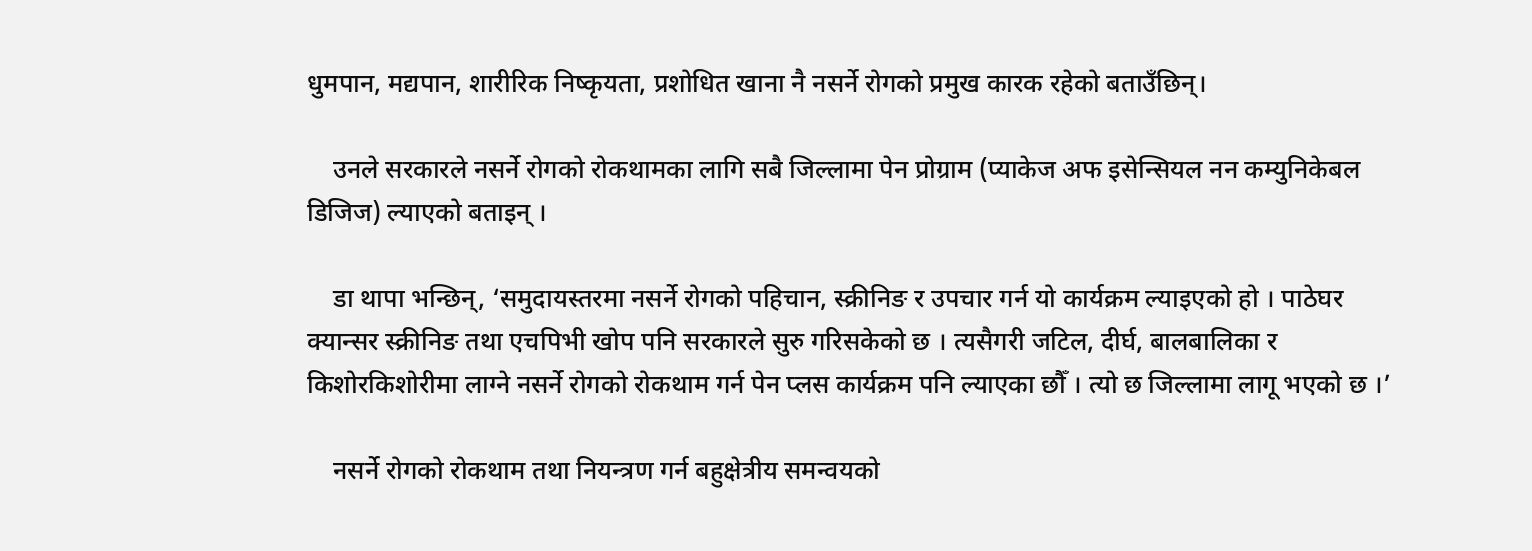धुमपान, मद्यपान, शारीरिक निष्कृयता, प्रशोधित खाना नै नसर्ने रोगको प्रमुख कारक रहेको बताउँछिन्।

    उनले सरकारले नसर्ने रोगको रोकथामका लागि सबै जिल्लामा पेन प्रोग्राम (प्याकेज अफ इसेन्सियल नन कम्युनिकेबल डिजिज) ल्याएको बताइन् ।

    डा थापा भन्छिन्, ‘समुदायस्तरमा नसर्ने रोगको पहिचान, स्क्रीनिङ र उपचार गर्न यो कार्यक्रम ल्याइएको हो । पाठेघर क्यान्सर स्क्रीनिङ तथा एचपिभी खोप पनि सरकारले सुरु गरिसकेको छ । त्यसैगरी जटिल, दीर्घ, बालबालिका र किशोरकिशोरीमा लाग्ने नसर्ने रोगको रोकथाम गर्न पेन प्लस कार्यक्रम पनि ल्याएका छौँ । त्यो छ जिल्लामा लागू भएको छ ।’

    नसर्ने रोगको रोकथाम तथा नियन्त्रण गर्न बहुक्षेत्रीय समन्वयको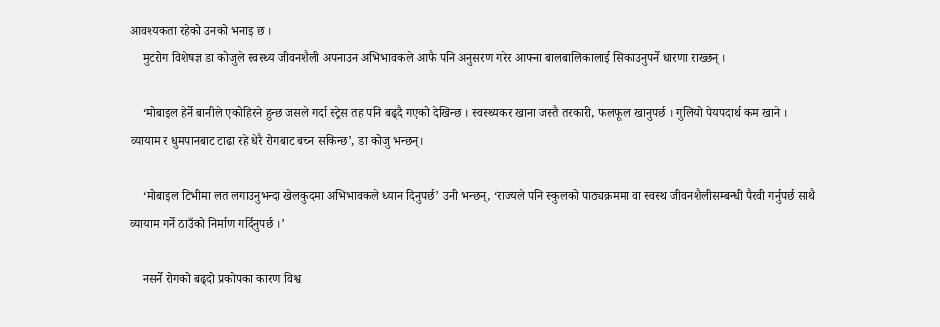आवश्यकता रहेको उनको भनाइ छ ।
    मुटरोग विशेषज्ञ डा कोजुले स्वस्थ्य जीवनशैली अपनाउन अभिभावकले आफै पनि अनुसरण गरेर आफ्ना बालबालिकालाई सिकाउनुपर्ने धारणा राख्छन् ।

    ‘मोबाइल हेर्ने बानीले एकोहिरने हुन्छ जसले गर्दा स्ट्रेस तह पनि बढ्दै गएको देखिन्छ । स्वस्थ्यकर खाना जस्तै तरकारी, फलफूल खानुपर्छ । गुलियो पेयपदार्थ कम खाने । व्यायाम र धुमपानबाट टाढा रहे धेरै रोगबाट बच्न सकिन्छ’, डा कोजु भन्छन्।

    ‘मोबाइल टिभीमा लत लगाउनुभन्दा खेलकुदमा अभिभावकले ध्यान दिनुपर्छ’ उनी भन्छन्, ‘राज्यले पनि स्कुलको पाठ्यक्रममा वा स्वस्थ जीवनशैलीसम्बन्धी पैरवी गर्नुपर्छ साथै व्यायाम गर्ने ठाउँको निर्माण गर्दिनुपर्छ ।’

    नसर्ने रोगको बढ्दो प्रकोपका कारण विश्व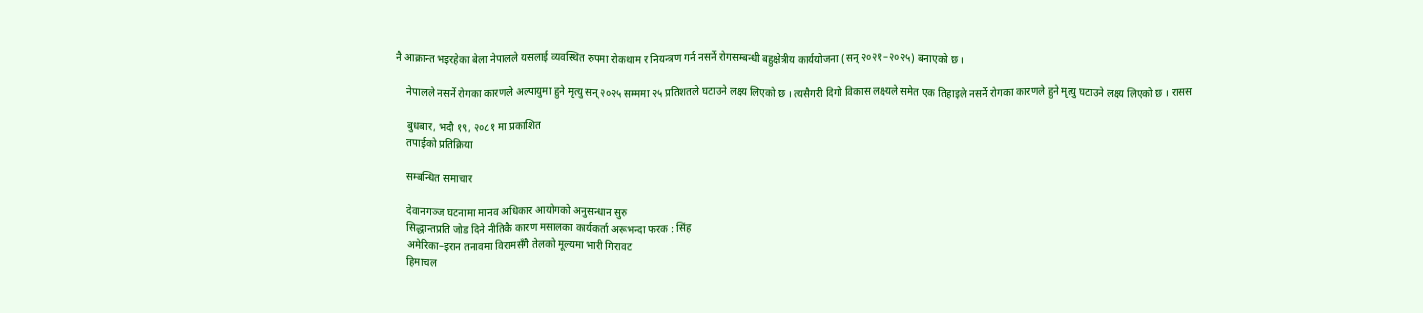नै आक्रान्त भइरहेका बेला नेपालले यसलाई व्यवस्थित रुपमा रोकथाम र नियन्त्रण गर्न नसर्ने रोगसम्बन्धी बहुक्षेत्रीय कार्ययोजना (सन् २०२१–२०२५) बनाएको छ ।

    नेपालले नसर्ने रोगका कारणले अल्पायुमा हुने मृत्यु सन् २०२५ सम्ममा २५ प्रतिशतले घटाउने लक्ष्य लिएको छ । त्यसैगरी दिगो विकास लक्ष्यले समेत एक तिहाइले नसर्ने रोगका कारणले हुने मृत्यु घटाउने लक्ष्य लिएको छ । रासस

    बुधबार, भदौ १९, २०८१ मा प्रकाशित
    तपाईको प्रतिक्रिया

    सम्बन्धित समाचार

    देवानगञ्ज घटनामा मानव अधिकार आयोगको अनुसन्धान सुरु
    सिद्धान्तप्रति जोड दिने नीतिकै कारण मसालका कार्यकर्ता अरूभन्दा फरक : सिंह
    अमेरिका–इरान तनावमा विरामसँगै तेलको मूल्यमा भारी गिरावट
    हिमाचल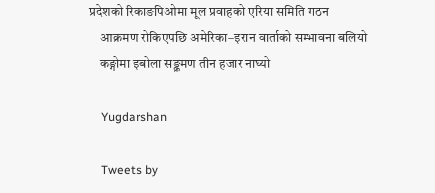प्रदेशको रिकाङपिओमा मूल प्रवाहको एरिया समिति गठन
    आक्रमण रोकिएपछि अमेरिका–इरान वार्ताको सम्भावना बलियो
    कङ्गोमा इबोला सङ्क्रमण तीन हजार नाघ्यो

    Yugdarshan

    Tweets by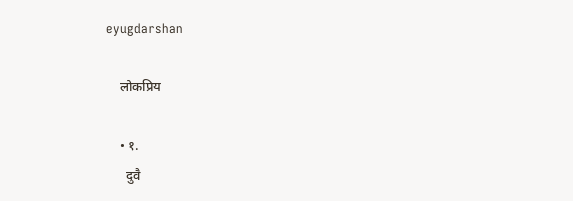eyugdarshan

    लोकप्रिय

    • १.
      दुवै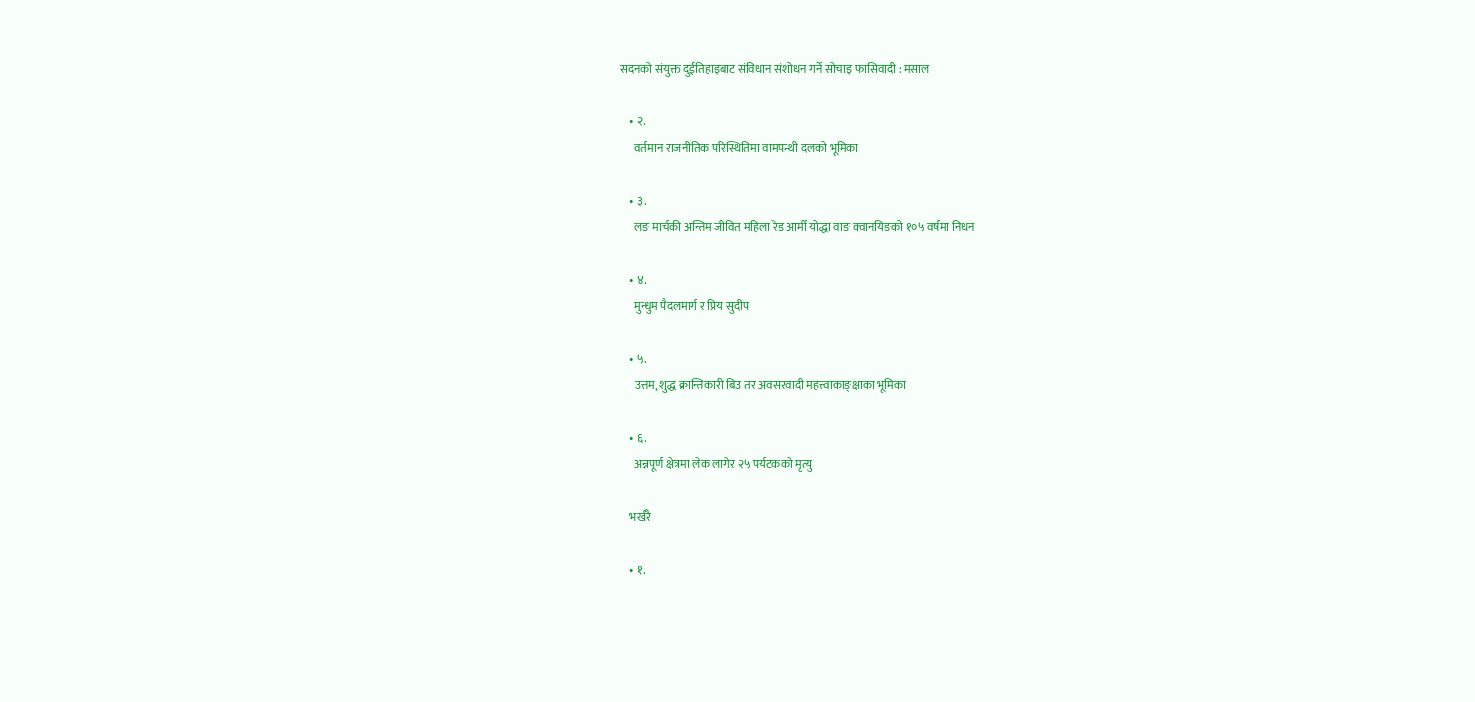सदनको संयुक्त दुईतिहाइबाट संविधान संशोधन गर्ने सोचाइ फासिवादी : मसाल

    • २.
      वर्तमान राजनीतिक परिस्थितिमा वामपन्थी दलको भूमिका

    • ३.
      लङ मार्चकी अन्तिम जीवित महिला रेड आर्मी योद्धा वाङ क्वानयिङको १०५ वर्षमा निधन

    • ४.
      मुन्धुम पैदलमार्ग र प्रिय सुदीप

    • ५.
      उत्तम, शुद्ध क्रान्तिकारी बिउ तर अवसरवादी महत्त्वाकाङ्क्षाका भूमिका

    • ६.
      अन्नपूर्ण क्षेत्रमा लेक लागेर २५ पर्यटकको मृत्यु

    भर्खरै

    • १.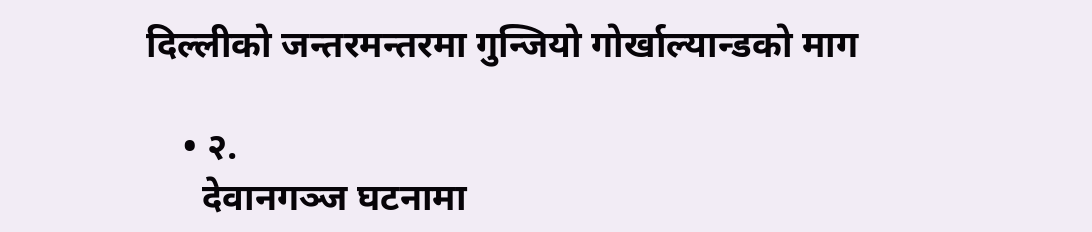दिल्लीको जन्तरमन्तरमा गुन्जियो गोर्खाल्यान्डको माग

    • २.
      देवानगञ्ज घटनामा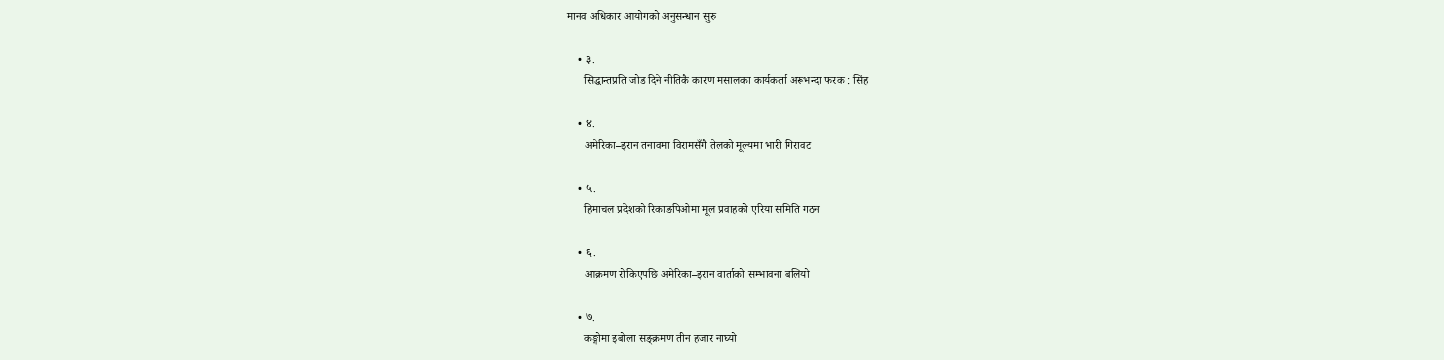मानव अधिकार आयोगको अनुसन्धान सुरु

    • ३.
      सिद्धान्तप्रति जोड दिने नीतिकै कारण मसालका कार्यकर्ता अरूभन्दा फरक : सिंह

    • ४.
      अमेरिका–इरान तनावमा विरामसँगै तेलको मूल्यमा भारी गिरावट

    • ५.
      हिमाचल प्रदेशको रिकाङपिओमा मूल प्रवाहको एरिया समिति गठन

    • ६.
      आक्रमण रोकिएपछि अमेरिका–इरान वार्ताको सम्भावना बलियो

    • ७.
      कङ्गोमा इबोला सङ्क्रमण तीन हजार नाघ्यो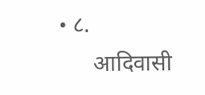• ८.
      आदिवासी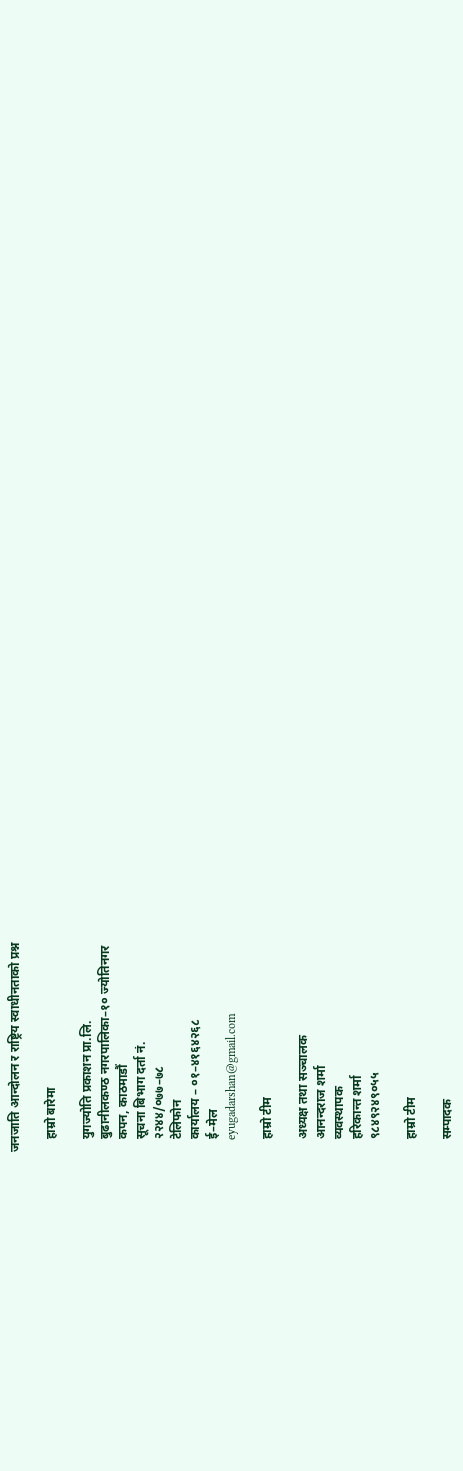जनजाति आन्दोलन र राष्ट्रिय स्वाधीनताको प्रश्न

    हाम्रो बारेमा

    युगज्योति प्रकाशन प्रा.लि.
    बुढानीलकण्ठ नगरपालिका–१० ज्योतिनगर
    कपन, काठमाडौं
    सूचना बिभाग दर्ता नं.
    २२४४/०७७–७८
    टेलिफोन
    कार्यालय – ०१–४१६४२६८
    ई–मेल
    eyugadarshan@gmail.com

    हाम्रो टीम

    अध्यक्ष तथा सञ्चालक
    आनन्दराज शर्मा
    व्यवस्थापक
    हरिकान्त शर्मा
    ९८४९२४९०५५

    हाम्रो टीम

    सम्पादक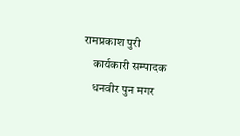रामप्रकाश पुरी
    कार्यकारी सम्पादक
    धनवीर पुन मगर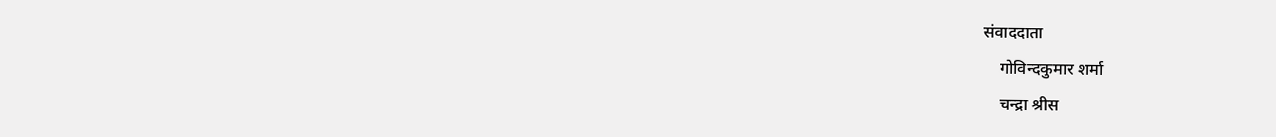संवाददाता
    गोविन्दकुमार शर्मा
    चन्द्रा श्रीस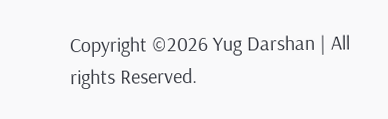Copyright ©2026 Yug Darshan | All rights Reserved.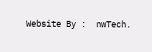Website By :  nwTech.